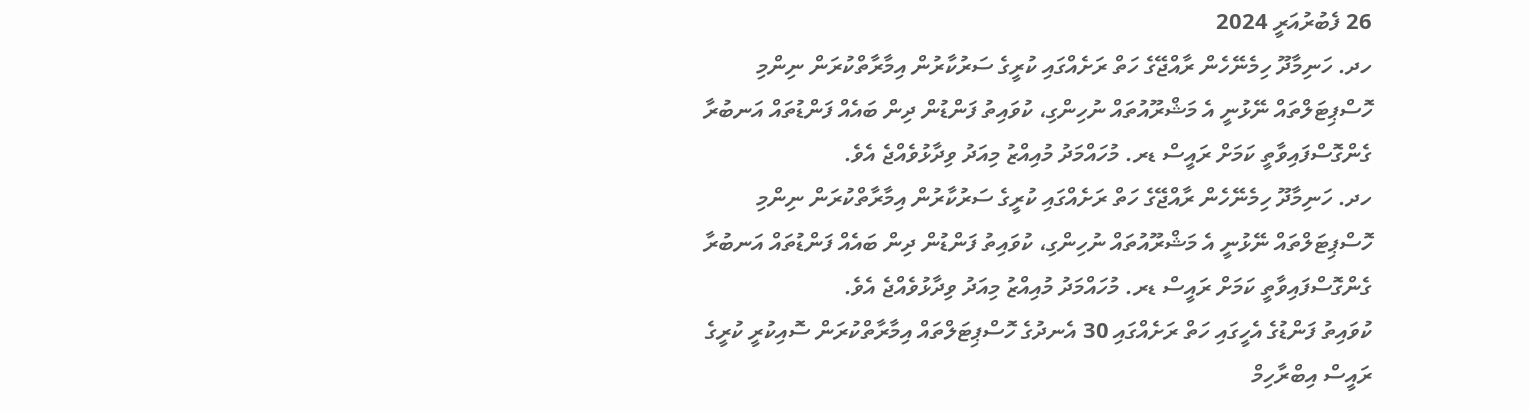26 ފެބުރުއަރީ 2024
ހދ. ހަނިމާދޫ ހިމެނޭހެން ރާއްޖޭގެ ހަތް ރަށެއްގައި ކުރީގެ ސަރުކާރުން އިމާރާތްކުރަން ނިންމި ހޮސްޕިޓަލްތައް ނޭޅުނީ އެ މަޝްރޫއުތައް ނުހިންގި، ކުވައިތު ފަންޑުން ދިން ބައެއް ފަންޑުތައް އަނބުރާ ގެންގޮސްފައިވާތީ ކަމަށް ރައީސް ޑރ. މުހައްމަދު މުއިއްޒު މިއަދު ވިދާޅުވެއްޖެ އެވެ.
ހދ. ހަނިމާދޫ ހިމެނޭހެން ރާއްޖޭގެ ހަތް ރަށެއްގައި ކުރީގެ ސަރުކާރުން އިމާރާތްކުރަން ނިންމި ހޮސްޕިޓަލްތައް ނޭޅުނީ އެ މަޝްރޫއުތައް ނުހިންގި، ކުވައިތު ފަންޑުން ދިން ބައެއް ފަންޑުތައް އަނބުރާ ގެންގޮސްފައިވާތީ ކަމަށް ރައީސް ޑރ. މުހައްމަދު މުއިއްޒު މިއަދު ވިދާޅުވެއްޖެ އެވެ.
ކުވައިތު ފަންޑުގެ އެހީގައި ހަތް ރަށެއްގައި 30 އެނދުގެ ހޮސްޕިޓަލްތައް އިމާރާތްކުރަން ސޮއިކުރީ ކުރީގެ ރައީސް އިބްރާހިމް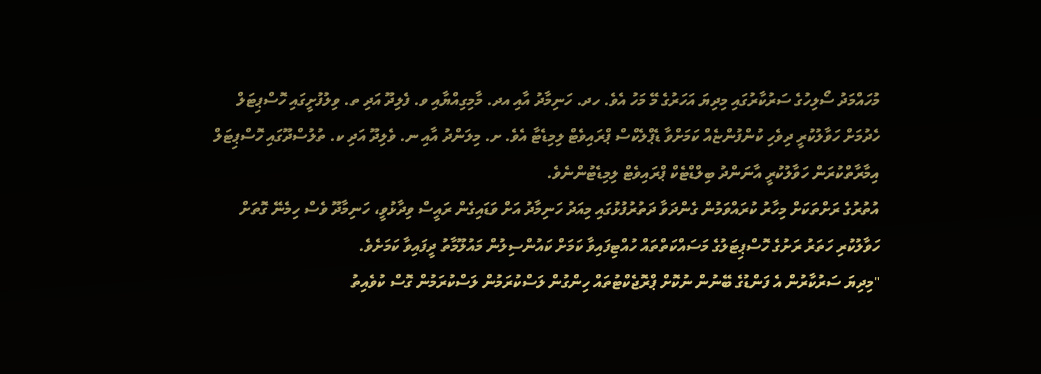މުހައްމަދު ސޯލިހުގެ ސަރުކާރުގައި މިދިޔަ އަހަރުގެ މޭ މަހު އެވެ. ހދ. ހަނިމާދު އާއި އދ. މާމިގިއްޔާއި ވ. ފެލިދޫ އަދި ތ. ވިލުފުށީގައި ހޮސްޕިޓަލް ހެދުމަށް ހަވާލުކުރީ ދިވެހި ކުންފުންޏެއް ކަމަށްވާ ޑެޕްލެކްސް ޕްރައިވެޓް ލިމިޑެޓާ އެވެ. ށ. މިލަންދު އާއި ނ. ވެލިދޫ އަދި ކ. ތުލުސްދޫގައި ހޮސްޕިޓަލް އިމާރާތްކުރަން ހަވާލުކުރީ އާނަންދު ބިލްޑްޓެކް ޕްރައިވެޓް ލިމިޑެޓުންނެވެ.
އުތުރުގެ ރަށްތަކަށް މިހާރު ކުރައްވަމުން ގެންދަވާ ދަތުރުފުޅުގައި މިއަދު ހަނިމާދު އަށް ވަޑައިގެން ރައީސް ވިދާޅުވީ، ހަނިމާދޫ ވެސް ހިމެނޭ ގޮތަށް ހަވާލުކުރި ހަތަރު ރަށުގެ ހޮސްޕިޓަލުގެ މަސައްކަތްތައް ހުއްޓިފައިވާ ކަމަށް ކައުންސިލުން މައުލޫމާތު ދީފައިވާ ކަމަށެވެ.
"މިދިޔަ ސަރުކާރުން އެ ފަންޑުގެ ބޭނުން ނުކޮށް ޕްރޮޖެކްޓުތައް ހިންގުން ލަސްކުރަމުން ލަސްކުރަމުން ގޮސް ކުވެއިތު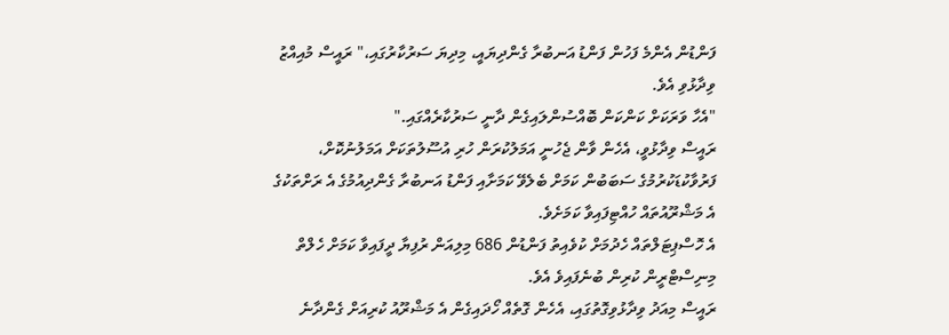ފަންޑުން އެންމެ ފަހުން ފަންޑު އަނބުރާ ގެންދިޔައީ، މިދިޔަ ސަރުކާރުގައި،" ރައީސް މުއިއްޒު ވިދާޅުވި އެވެ.
"އެހާ ވަރަކަށް ކަންކަން ބޮއްސުންލައިގެން ދާނީ ސަރުކާރެއްގައި."
ރައީސް ވިދާޅުވީ، އެހެން ވާން ޖެހުނީ އަމަލުކުރަން ހުރި އުސޫލުތަކަށް އަމަލުނުކޮށް، ފަރުވާކުޑަކުރުމުގެ ސަބަބުން ކަމަށް ބެލެވޭ ކަމަށާއި ފަންޑު އަނބުރާ ގެންދިއުމުގެ އެ ރަށްތަކުގެ އެ މަޝްރޫއުތައް ހުއްޓިފައިވާ ކަމަށެވެ.
އެ ހޮސްޕިޓަލްތައް ހެދުމަށް ކުވެއިތު ފަންޑުން 686 މިލިއަން ރުފިޔާ ދީފައިވާ ކަމަށް ހެލްތް މިނިސްޓްރީން ކުރިން ބުނެފައިވެ އެވެ.
ރައީސް މިއަދު ވިދާޅުވިގޮތުގައި، އެހެން ގޮތެއް ހޯދައިގެން އެ މަޝްރޫއު ކުރިއަށް ގެންދާނެ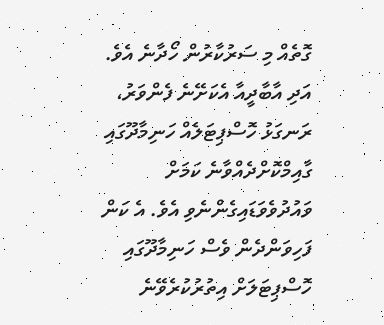ގޮތެއް މި ސަރުކާރުން ހޯދާނެ އެވެ. އަދި އާބާދީއާ އެކަށޭނެ ފެންވަރު، ރަނގަޅު ހޮސްޕިޓަލެއް ހަނިމާދޫގައި ގާއިމްކޮށްދެއްވާނެ ކަމަށް ވައުދުވެވަޑައިގެންނެވި އެވެ. އެ ކަން ފަހިވަންދެން ވެސް ހަނިމާދޫގައި ހޮސްޕިޓަލަށް އިތުރުކުރެވޭނެ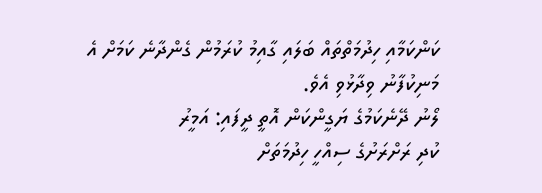ކަންކަމާއި ހިދުމަތްތައް ބަލައި ގާއިމު ކުރަމުން ގެންދާނެ ކަމަށް އެ މަނިކުފާނު ވިދާޅުވި އެވެ.
ލޯނު ދޭނެކަމުގެ ޔަގީންކަން އޮތީ ދީފައި: އަމީރު
ކުދި ރަށްރަށުގެ ސިއްހީ ހިދުމަތަށް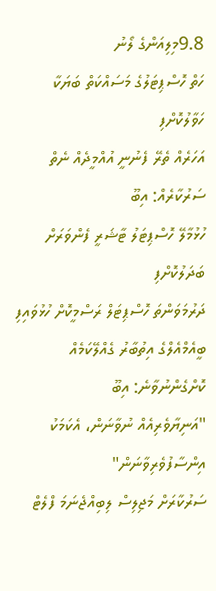9.8މިލިއަންގެ ލޯނު
ހަތް ހޮސްޕިޓަލުގެ މަސައްކަތް ބަޔަކާ ހަވާލުކޮށްފި
އަހަރެއް ތެރޭ ފެނުނީ އުއްމީދެއް ނެތް ސަރުކާރެއް: އިބޫ
ހުޅުމާލޭ ހޮސްޕިޓަލު ޓާޝަރީ ފެންވަރަށް ބަދަލުކޮށްފި
ދަރުމަވަންތަ ހޮސްޕިޓަލް ރަސްމީކޮށް ހުޅުވައިފި
ބީއެމްއެލްގެ އިތުބާރު ގެއްލޭކަމެއް ކޮށްގެންނުވާނެ: އިބޫ
"އަނިޔާވެރިއެއް ނުވާނަން، އެކަމަކު އިންސާފުވެރިވާނަން"
ސަރުކާރަށް މަޖިލިސް ލިބިއްޖެނަމަ ފްލެޓް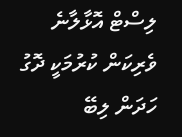ލިސްޓް އޮޅާލާނެ
ވެރިކަން ކުރުމަކީ ދޮގު ހަދަން ލިބޭ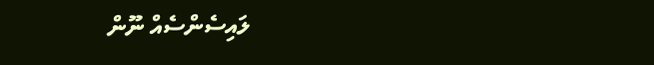ލައިސެންސެއް ނޫން